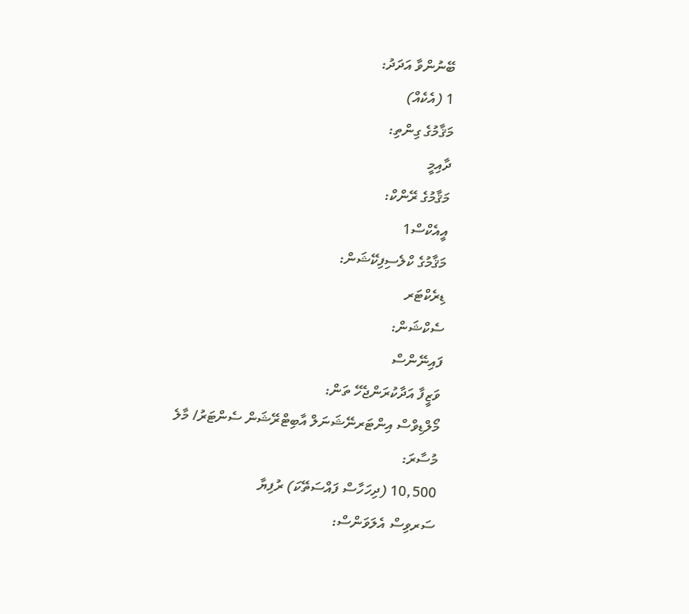ބޭނުންވާ އަދަދު:
1 (އެކެއް)
މަޤާމުގެ ގިންތި:
ދާއިމީ
މަޤާމުގެ ރޭންކް:
އީއެކްސް1
މަޤާމުގެ ކްލެސިފިކޭޝަން:
ޑިރެކްޓަރ
ސެކްޝަން:
ފައިނޭންސް
ވަޒީފާ އަދާކުރަންޖެހޭ ތަން:
މޯލްޑިވްސް އިންޓަރނޭޝަނަލް އާބިޓްރޭޝަން ސެންޓަރު/ މާލެ
މުސާރަ:
10,500 (ދިހަހާސް ފައްސަތޭކަ) ރުފިޔާ
ސަރވިސް އެލަވަންސް: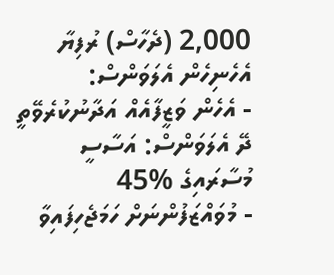2,000 (ދެހާސް) ރުފިޔާ
އެހެނިހެން އެލަވަންސް:
- އެހެން ވަޒީފާއެއް އަދާނުކުރެވޭތީ ދޭ އެލަވަންސް: އަސާސީ މުސާރައިގެ %45
- މުވައްޒަފުންނަށް ހަމަޖެހިފައިވާ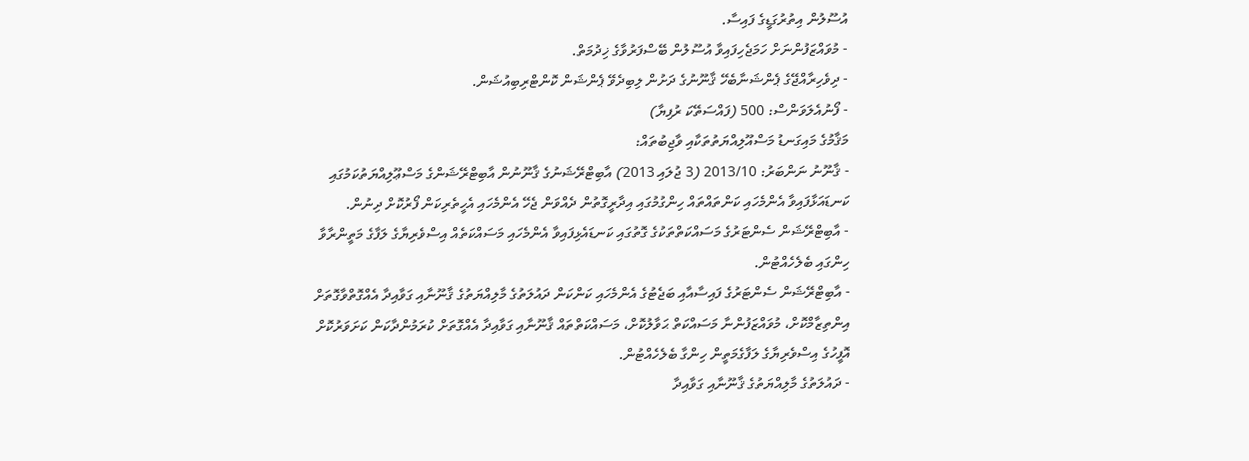އުސޫލުން އިތުރުގަޑީގެ ފައިސާ.
- މުވައްޒަފުންނަށް ހަމަޖެހިފައިވާ އުސޫލުން ބޭސްފަރުވާގެ ޚިދުމަތް.
- ދިވެހިރާއްޖޭގެ ޕެންޝަނާބެހޭ ޤާނޫނުގެ ދަށުން ލިބިދެވޭ ޕެންޝަން ކޮންޓްރިބިއުޝަން.
- ފޯނުއެލަވަންސް: 500 (ފައްސަތޭކަ ރުފިޔާ)
މަޤާމުގެ މައިގަނޑު މަސްއޫލިއްޔަތުތަކާއި ވާޖިބުތައް:
- ޤާނޫނު ނަންބަރު: 2013/10 (3 ޖުލައި 2013) އާބިޓްރޭޝަނުގެ ޤާނޫނުން އާބިޓްރޭޝަންގެ މަސްޢޫލިއްޔަތުކަމުގައި ކަނޑައަޅާފައިވާ އެންމެހައި ކަންތައްތައް ހިންގުމުގައި އިދާރީގޮތުން ދެއްވަން ޖެހޭ އެންމެހައި އެހީތެރިކަން ފޯރުކޮށް ދިނުން.
- އާބިޓްރޭޝަން ސެންޓަރުގެ މަސައްކަތްތަކުގެ ގޮތުގައި ކަނޑައެޅިފައިވާ އެންމެހައި މަސައްކަތެއް އިސްވެރިޔާގެ ލަފާގެ މަތީންރާވާ ހިންގައި ބެލެހެއްޓުން.
- އާބިޓްރޭޝަން ސެންޓަރުގެ ފައިސާއާއި ބަޖެޓުގެ އެންމެހައި ކަންކަން ދައުލަތުގެ މާލިއްޔަތުގެ ޤާނޫނާއި ގަވާއިދާ އެއްގޮތްވާގޮތަށް އިންތިޒާމްކޮށް، މުވައްޒަފުންނާ މަސައްކަތް ޙަވާލުކޮށް، މަސައްކަތްތައް ޤާނޫނާއި ގަވާއިދާ އެއްގޮތަށް ކުރަމުންދާކަން ކަށަވަރުކޮށް އޮފީހުގެ އިސްވެރިޔާގެ ލަފާގެމަތީން ހިންގާ ބެލެހެއްޓުން.
- ދައުލަތުގެ މާލިއްޔަތުގެ ޤާނޫނާއި ގަވާއިދާ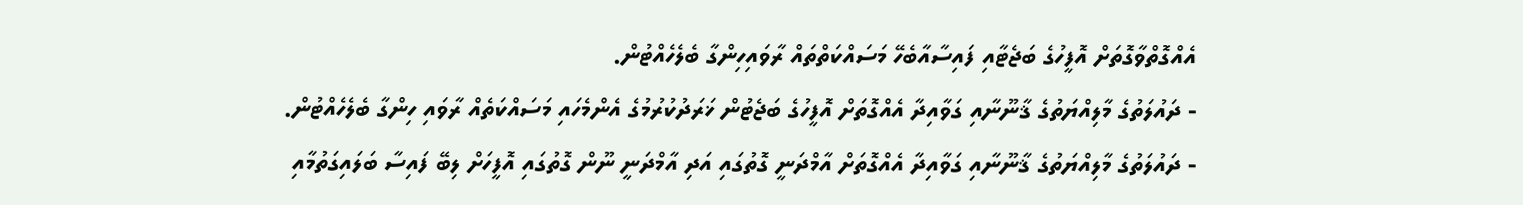އެއްގޮތްވާގޮތަށް އޮފީހުގެ ބަޖެޓާއި ފައިސާއާބެހޭ މަސައްކަތްތައް ރާވައިހިންގާ ބެލެހެއްޓުން.
- ދައުލަތުގެ މާލިއްޔަތުގެ ޤާނޫނާއި ގަވާއިދާ އެއްގޮތަށް އޮފީހުގެ ބަޖެޓުން ޚަރަދުކުރުމުގެ އެންމެހައި މަސައްކަތެއް ރާވައި ހިންގާ ބެލެހެއްޓުން.
- ދައުލަތުގެ މާލިއްޔަތުގެ ޤާނޫނާއި ގަވާއިދާ އެއްގޮތަށް އާމްދަނީ ގޮތުގައި އަދި އާމްދަނީ ނޫން ގޮތުގައި އޮފީހަށް ލިބޭ ފައިސާ ބަލައިގަތުމާއި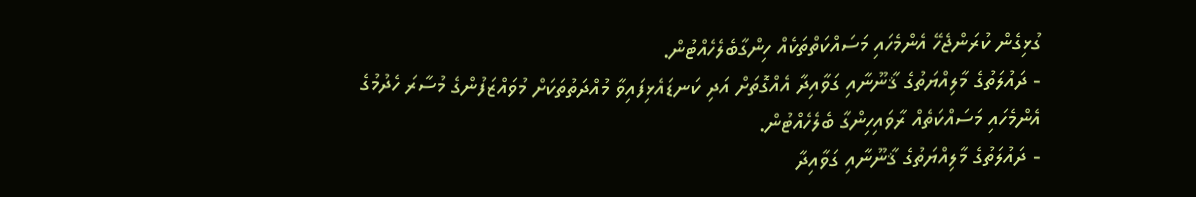ގުޅިގެން ކުރަންޖެހޭ އެންމެހައި މަސައްކަތްތަކެއް ހިންގާބެލެހެއްޓުން.
- ދައުލަތުގެ މާލިއްޔަތުގެ ޤާނޫނާއި ގަވާއިދާ އެއްގޮތަށް އަދި ކަނޑައެޅިފައިވާ މުއްދަތުތަކަށް މުވައްޒަފުންގެ މުސާރަ ހެދުމުގެ އެންމެހައި މަސައްކަތެއް ރާވައިހިންގާ ބެލެހެއްޓުން.
- ދައުލަތުގެ މާލިއްޔަތުގެ ޤާނޫނާއި ގަވާއިދާ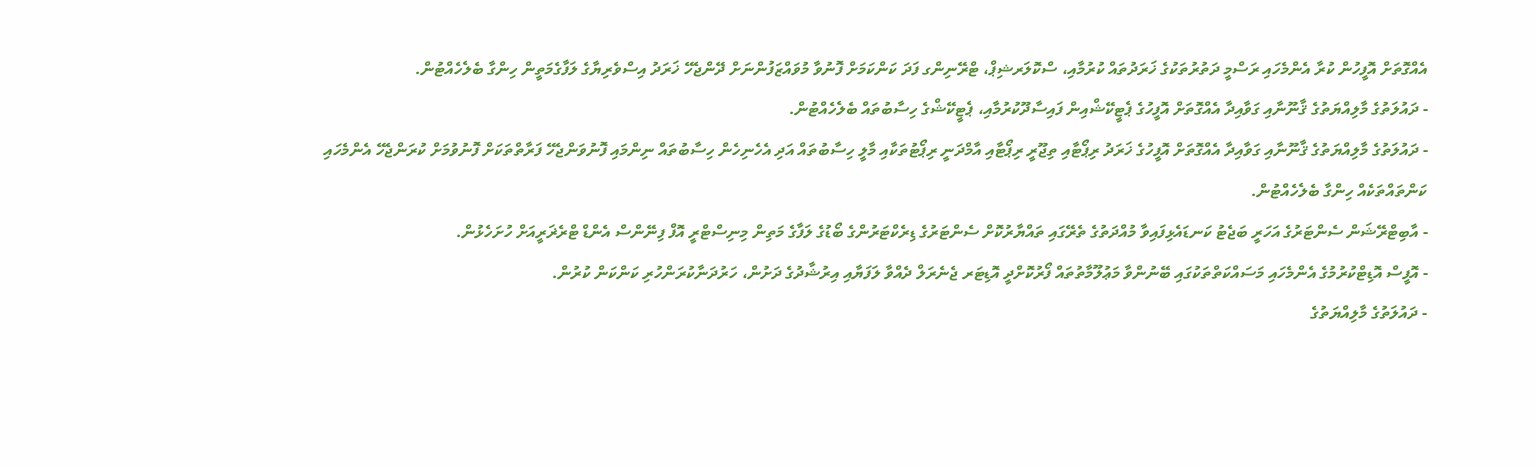އެއްގޮތަށް އޮފީހުން ކުރާ އެންމެހައި ރަސްމީ ދަތުރުތަކުގެ ޚަރަދުތައް ކުރުމާއި، ސްކޮލަރޝިޕް، ޓްރޭނިންގ ފަދަ ކަންކަމަށް ފޮނުވާ މުވައްޒަފުންނަށް ދޭންޖެހޭ ޚަރަދު އިސްވެރިޔާގެ ލަފާގެމަތީން ހިންގާ ބެލެހެއްޓުން.
- ދައުލަތުގެ މާލިއްޔަތުގެ ޤާނޫނާއި ގަވާއިދާ އެއްގޮތަށް އޮފީހުގެ ޕެޓީކޭޝްއިން ފައިސާދޫކުރުމާއި، ޕެޓީކޭޝްގެ ހިސާބުތައް ބެލެހެއްޓުން.
- ދައުލަތުގެ މާލިއްޔަތުގެ ޤާނޫނާއި ގަވާއިދާ އެއްގޮތަށް އޮފީހުގެ ޚަރަދު ރިޕޯޓާއި ތިޖޫރީ ރިޕޯޓާއި އާމްދަނީ ރިޕޯޓުތަކާއި މާލީ ހިސާބުތައް އަދި އެހެނިހެން ހިސާބުތައް ނިންމައި ފޮނުވަންޖެހޭ ފަރާތްތަކަށް ފޮނުވުމަށް ކުރަންޖެހޭ އެންމެހައި ކަންތައްތަކެއް ހިންގާ ބެލެހެއްޓުން.
- އާބިޓްރޭޝަން ސެންޓަރުގެ އަހަރީ ބަޖެޓު ކަނޑައެޅިފައިވާ މުއްދަތުގެ ތެރޭގައި ތައްޔާރުކޮށް ސެންޓަރުގެ ޑިރެކްޓަރުންގެ ބޯޑުގެ ލަފާގެ މަތިން މިނިސްޓްރީ އޮފް ފިނޭންސް އެންޑް ޓްރެޜަރީއަށް ހުށަހެޅުން.
- އޮފީސް އޮޑިޓްކުރުމުގެ އެންމެހައި މަސައްކަތްތަކުގައި ބޭނުންވާ މަޢުލޫމާތުތައް ފޯރުކޮށްދީ އޮޑިޓަރ ޖެނެރަލް ދެއްވާ ލަފަޔާއި އިރުޝާދުގެ ދަށުން، ހަރުދަނާކުރަންހުރި ކަންކަން ކުރުން.
- ދައުލަތުގެ މާލިއްޔަތުގެ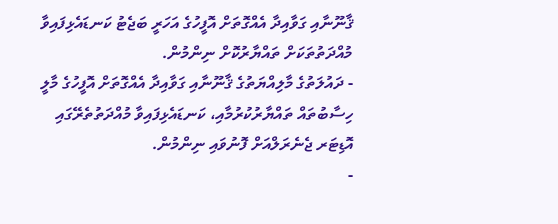ޤާނޫނާއި ގަވާއިދާ އެއްގޮތަށް އޮފީހުގެ އަހަރީ ބަޖެޓު ކަނޑައެޅިފައިވާ މުއްދަތުތަކަށް ތައްޔާރުކޮށް ނިންމުން.
- ދައުލަތުގެ މާލިއްޔަތުގެ ޤާނޫނާއި ގަވާއިދާ އެއްގޮތަށް އޮފީހުގެ މާލީ ހިސާބުތައް ތައްޔާރުކުރުމާއި، ކަނޑައެޅިފައިވާ މުއްދަތުތެރޭގައި އޮޑިޓަރ ޖެނެރަލްއަށް ފޮނުވައި ނިންމުން.
-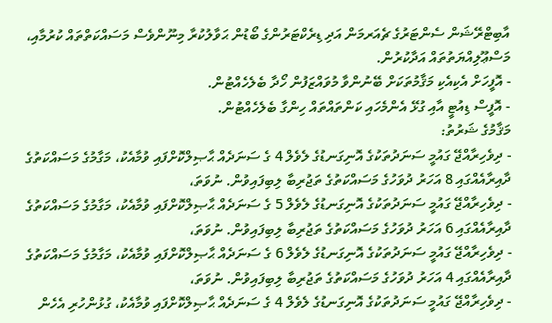އާބިޓްރޭޝަން ސެންޓަރުގެ ޗެއަރމަން އަދި ޑިރެކްޓަރުންގެ ބޯޑުން ޙަވާލުކުރާ މިނޫންވެސް މަސައްކަތްތައް ކުރުމާއި، މަސްޢޫލިއްޔަތުތައް އަދާކުރުން.
- އޮފީހަށް އެކިއެކި މަޤާމުތަކަށް ބޭނުންވާ މުވައްޒަފުން ހޯދާ ބެލެހެއްޓުން.
- އޮފީސް ޑިއުޓީ އާއި ގުޅޭ އެންމެހައި ކަންތައްތައް ހިންގާ ބެލެހެއްޓުން.
މަޤާމުގެ ޝަރުތު:
- ދިވެހިރާއްޖޭ ގައުމީ ސަނަދުތަކުގެ އޮނިގަނޑުގެ ލެވެލް 4 ގެ ސަނަދެއް ޙާޞިލްކޮށްފައި ވުމާއެކު، މަގާމުގެ މަސައްކަތުގެ ދާއިރާއެއްގައި 8 އަހަރު ދުވަހުގެ މަސައްކަތުގެ ތަޖުރިބާ ލިބިފައިވުން. ނުވަތަ،
- ދިވެހިރާއްޖޭ ގައުމީ ސަނަދުތަކުގެ އޮނިގަނޑުގެ ލެވެލް 5 ގެ ސަނަދެއް ޙާޞިލްކޮށްފައި ވުމާއެކު، މަގާމުގެ މަސައްކަތުގެ ދާއިރާއެއްގައި 6 އަހަރު ދުވަހުގެ މަސައްކަތުގެ ތަޖުރިބާ ލިބިފައިވުން. ނުވަތަ،
- ދިވެހިރާއްޖޭ ގައުމީ ސަނަދުތަކުގެ އޮނިގަނޑުގެ ލެވެލް 6 ގެ ސަނަދެއް ޙާޞިލްކޮށްފައި ވުމާއެކު، މަގާމުގެ މަސައްކަތުގެ ދާއިރާއެއްގައި 4 އަހަރު ދުވަހުގެ މަސައްކަތުގެ ތަޖުރިބާ ލިބިފައިވުން. ނުވަތަ،
- ދިވެހިރާއްޖޭ ގައުމީ ސަނަދުތަކުގެ އޮނިގަނޑުގެ ލެވެލް 4 ގެ ސަނަދެއް ޙާޞިލްކޮށްފައި ވުމާއެކު، ގުޅުންހުރި އެހެން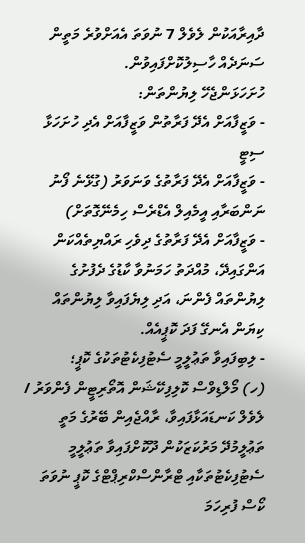ދާއިރާއަކުން ލެވެލް 7 ނުވަތަ އެއަށްވުރެ މަތީން ސަނަދެއް ހާސިލުކޮށްފައިވުން.
ހުށަހަޅަންޖެހޭ ލިޔުންތަން:
- ވަޒީފާއަށް އެދޭ ފަރާތުން ވަޒީފާއަށް އެދި ހުށަހަޅާ ސިޓީ
- ވަޒީފާއަށް އެދޭ ފަރާތުގެ ވަނަވަރު (ގުޅޭނެ ފޯނު ނަންބަރާއި އީމެއިލް އެޑްރެސް ހިމެނޭގޮތަށް)
- ވަޒީފާއަށް އެދޭ ފަރާތުގެ ދިވެހި ރައްޔިތެއްކަން އަންގައިދޭ، މުއްދަތު ހަމަނުވާ ކާޑުގެ ދެފުށުގެ ލިޔުންތައް ފެންނަ، އަދި ލިޔެފައިވާ ލިޔުންތައް ކިޔަން އެނގޭ ފަދަ ކޮޕީއެއް.
- ލިބިފައިވާ ތަޢުލީމީ ސެޓުފިކެޓުތަކުގެ ކޮޕީ؛
(ހ) މޯލްޑިވްސް ކޮލިފިކޭޝަން އޮތޯރިޓީން ފެންވަރު / ލެވެލް ކަނޑައަޅާފައިވާ، ރާއްޖެއިން ބޭރުގެ މަތީ ތަޢުލީމުދޭ މަރުކަޒަކުން ދޫކޮށްފައިވާ ތަޢުލީމީ ސެޓުފިކެޓުތަކާއި ޓްރާންސްކްރިޕްޓްގެ ކޮޕީ ނުވަތަ ކޯސް ފުރިހަމަ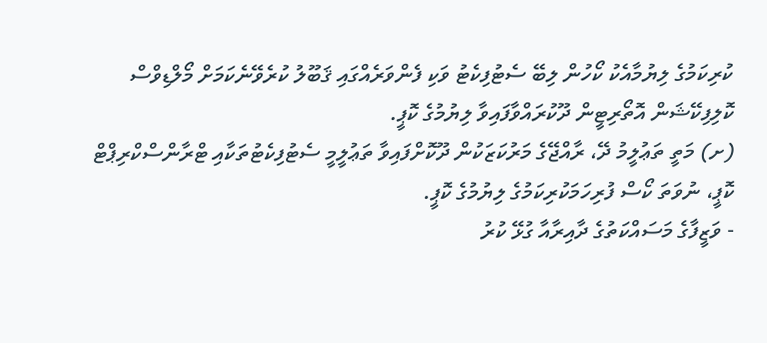ކުރިކަމުގެ ލިޔުމާއެކު ކޯހުން ލިބޭ ސެޓުފިކެޓު ވަކި ފެންވަރެއްގައި ޤަބޫލު ކުރެވޭނެކަމަށް މޯލްޑިވްސް ކޮލިފިކޭޝަން އޮތޯރިޓީން ދޫކުރައްވާފައިވާ ލިޔުމުގެ ކޮޕީ.
(ށ) މަތީ ތަޢުލީމު ދޭ، ރާއްޖޭގެ މަރުކަޒަކުން ދޫކޮށްފައިވާ ތަޢުލީމީ ސެޓުފިކެޓުތަކާއި ޓްރާންސްކްރިޕްޓް ކޮޕީ، ނުވަތަ ކޯސް ފުރިހަމަކުރިކަމުގެ ލިޔުމުގެ ކޮޕީ.
- ވަޒީފާގެ މަސައްކަތުގެ ދާއިރާއާ ގުޅޭ ކުރު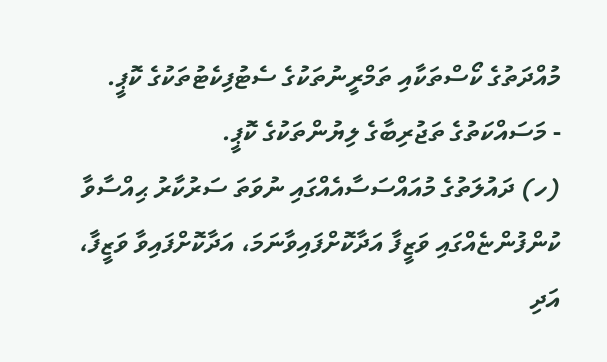މުއްދަތުގެ ކޯސްތަކާއި ތަމްރީނުތަކުގެ ސެޓުފިކެޓުތަކުގެ ކޮޕީ.
- މަސައްކަތުގެ ތަޖުރިބާގެ ލިޔުންތަކުގެ ކޮޕީ.
(ހ) ދައުލަތުގެ މުއައްސަސާއެއްގައި ނުވަތަ ސަރުކާރު ޙިއްސާވާ ކުންފުންޏެއްގައި ވަޒީފާ އަދާކޮށްފައިވާނަމަ، އަދާކޮށްފައިވާ ވަޒީފާ، އަދި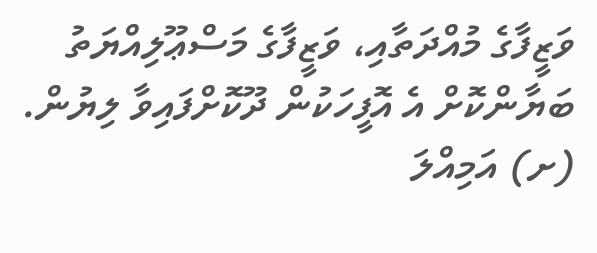ވަޒީފާގެ މުއްދަތާއި، ވަޒީފާގެ މަސްޢޫލިއްޔަތު ބަޔާންކޮށް އެ އޮފީހަކުން ދޫކޮށްފައިވާ ލިޔުން.
(ށ) އަމިއްލަ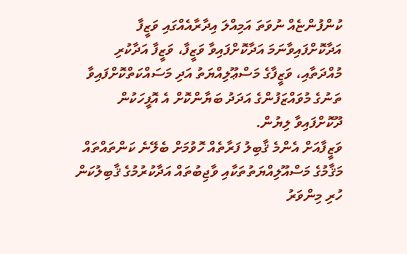ކުންފުންޏެއް ނުވަތަ އަމިއްލަ އިދާރާއެއްގައި ވަޒީފާ އަދާކޮށްފައިވާނަމަ އަދާކޮށްފައިވާ ވަޒީފާ، ވަޒީފާ އަދާކުރި މުއްދަތާއި، ވަޒީފާގެ މަސްޢޫލިއްޔަތު އަދި މަސައްކަތްކޮށްފައިވާ ތަނުގެ މުވައްޒަފުންގެ އަދަދު ބަޔާންކޮށް އެ އޮފީހަކުން ދޫކޮށްފައިވާ ލިޔުން.
ވަޒީފާއަށް އެންމެ ޤާބިލު ފަރާތެއް ހޮވުމަށް ބެލޭނެ ކަންތައްތައް
މަޤާމުގެ މަސްއޫލިއްޔަތުތަކާއި ވާޖިބުތައް އަދާކުރުމުގެ ޤާބިލުކަން ހުރި މިންވަރު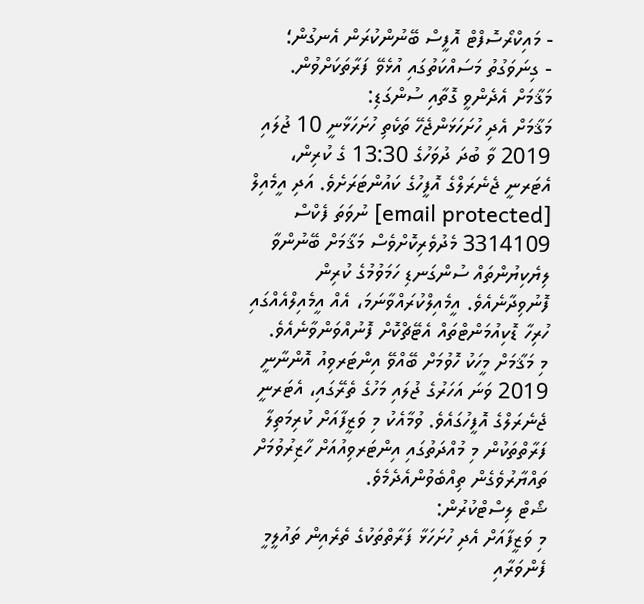- މައިކްރޯސޮފްޓް އޮފީސް ބޭނުންކުރަން އެނގުން؛
- ގިނަވަގުތު މަސައްކަތުގައި އުޅެވޭ ފަރާތަކަށްވުން.
މަޤާމަށް އެދެންވީ ގޮތާއި ސުންގަޑި:
މަޤާމަށް އެދި ހުށަހަޅަންޖެހޭ ތަކެތި ހުށަހަޅާނީ 10 ޖުލައި 2019 ވާ ބުދަ ދުވަހުގެ 13:30 ގެ ކުރިން، އެޓަރނީ ޖެނެރަލްގެ އޮފީހުގެ ކައުންޓަރަށެވެ. އަދި އީމެއިލް [email protected] ނުވަތަ ފެކްސް 3314109 މެދުވެރިކޮށްވެސް މަޤާމަށް ބޭނުންވާ ލިޔެކިޔުންތައް ސުންގަނޑި ހަމަވުމުގެ ކުރިން ފޮނުވިދާނެއެވެ. އީމެއިލްކުރައްވާނަމަ، އެއް އީމެއިލްއެއްގައި ހުރިހާ ޑޮކިއުމަންޓްތައް އެޓޭޗްކޮށް ފޮނުއްވަންވާނެއެވެ.
މި މަޤާމަށް މީހަކު ހޮވުމަށް ބޭއްވޭ އިންޓަރވިއު އޮންނާނީ 2019 ވަނަ އަހަރުގެ ޖުލައި މަހުގެ ތެރޭގައި، އެޓަރނީ ޖެނެރަލްގެ އޮފީހުގައެވެ. ވުމާއެކު މި ވަޒީފާއަށް ކުރިމަތިލާ ފަރާތްތަކުން މި މުއްދަތުގައި އިންޓަރވިއުއަށް ހާޒިރުވުމަށް ތައްޔާރުވެގެން ތިއްބެވުންއެދެމެވެ.
ޝޯޓް ލިސްޓްކުރުން:
މި ވަޒީފާއަށް އެދި ހުށަހަޅާ ފަރާތްތަކުގެ ތެރެއިން ތައުލީމީ ފެންވަރާއި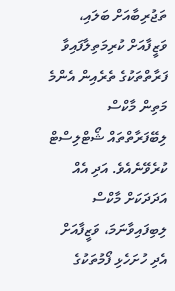ތަޖުރިބާއަށް ބަލައި، ވަޒީފާއަށް ކުރިމަތިލާފައިވާ ފަރާތްތަކުގެ ތެރެއިން އެންމެ މަތިން މާކްސް ލިބޭފަރާތްތައް ޝޯޓްލިސްޓް ކުރެވޭނެއެވެ. އަދި އެއް އަދަދަކަށް މާކްސް ލިބިފައިވާނަމަ، ވަޒީފާއަށް އެދި ހުށަހެޅި ފޯމުތަކުގެ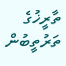ތާރީޚުގެ ތަރުތީބުން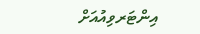އިންޓަރވިއުއަށް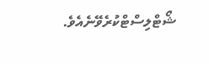ޝޯޓްލިސްޓްކުރެވޭނެއެވެ.